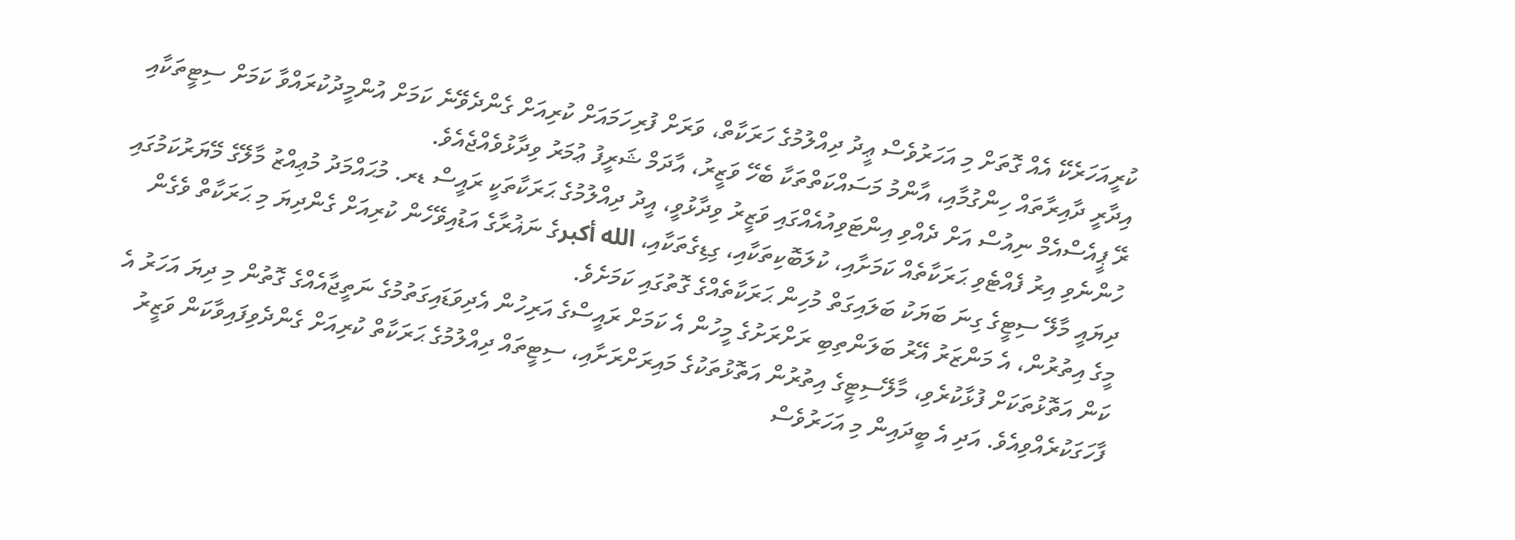ކުރީއަހަރެކޭ އެއް ގޮތަށް މި އަހަރުވެސް ޢީދު ދިއްލުމުގެ ހަރަކާތް، ވަރަށް ފުރިހަމައަށް ކުރިއަށް ގެންދެވޭނެ ކަމަށް އުންމީދުކުރައްވާ ކަމަށް ސިޓީތަކާއި އިދާރީ ދާއިރާތައް ހިންގުމާއި، އާންމު މަސައްކަތްތަކާ ބެހޭ ވަޒީރު، އާދަމް ޝަރީފު ޢުމަރު ވިދާޅުވެއްޖެއެވެ.
ރޭ ޕީއެސްއެމް ނިއުސް އަށް ދެއްވި އިންޓަވިއުއެއްގައި ވަޒީރު ވިދާޅުވީ، އީދު ދިއްލުމުގެ ޙަރަކާތަކީ ރައީސް ޑރ. މުޙައްމަދު މުޢިއްޒު މާލޭގެ މޭޔަރުކަމުގައި ހުންނެވި އިރު ފެއްޓެވި ޙަރަކާތެއް ކަމަށާއި، ކުލަބޮކިތަކާއި، ގިޑިގެތަކާއި، الله أكبرގެ ނަޣުރާގެ އަޑުއިވޭހެން ކުރިއަށް ގެންދިޔަ މި ޙަރަކާތް ވެގެން ދިޔައީ މާލޭ ސިޓީގެ ގިނަ ބަޔަކު ބަލައިގަތް މުހިން ޙަރަކާތެއްގެ ގޮތުގައި ކަމަށެވެ.
މީގެ އިތުރުން، އެ މަންޒަރު އޭރު ބަލަންތިބި ރަށްރަށުގެ މީހުން އެ ކަމަށް ރައީސްގެ އަރިހުން އެދިވަޑައިގަތުމުގެ ނަތީޖާއެއްގެ ގޮތުން މި ދިޔަ އަހަރު އެ ކަން އަތޮޅުތަކަށް ފުޅާކުރެވި، މާލޭސިޓީގެ އިތުރުން އަތޮޅުތަކުގެ މައިރަށްރަށާއި، ސިޓީތައް ދިއްލުމުގެ ޙަރަކާތް ކުރިއަށް ގެންދެވިފައިވާކަން ވަޒީރު ފާހަގަކުރެއްވިއެވެ. އަދި އެ ބީދައިން މި އަހަރުވެސް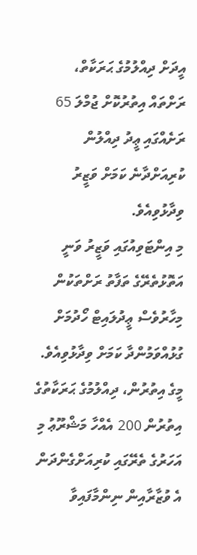އީދަށް ދިއްލުމުގެ ޙަރަކާތް، ރަށްތައް އިތުރުކޮށް ޖުމްލަ 65 ރަށެއްގައި ޢީދު ދިއްލުން ކުރިއަށްދާނެ ކަމަށް ވަޒީރު ވިދާޅުވިއެވެ.
މި އިންޓަވިއުގައި ވަޒީރު ވަނީ އަތޮޅުތެރޭގެ ތަފާތު ރަށްތަކުން މިހާރުވެސް ޢީދުލައިޓް ހޯދުމަށް ގުޅުއްވަމުންދާ ކަމަށް ވިދާޅުވިއެވެ.
މީގެ އިތުރުން، ދިއްލުމުގެ ޙަރަކާތުގެ އިތުރުން 200 އެއްހާ މަޝްރޫޢު މި އަހަރުގެ ތެރޭގައި ކުރިއަށްގެންދަން އެ ވުޒާރާއިން ނިންމާފައިވާ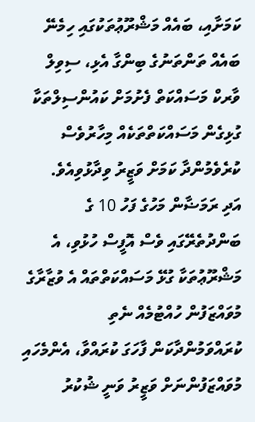ކަމަށާއި، ބައެއް މަޝްރޫޢުތަކުގައި ހިމެނޭ ބައެއް ތަންތަނުގެ ބިންގާ އެޅި، ސިވިލް ވާރކް މަސައްކަތް ފެށުމަށް ކައުންސިލްތަކާ ގުޅިގެން މަސައްކަތްތަކެއް މިހާރުވެސް ކުރެވެމުންދާ ކަމަށް ވަޒީރު ވިދާޅުވިއެވެ.
އަދި ރަމަޟާން މަހުގެ ފަހު 10 ގެ ބަންދުތެރޭގައި ވެސް އޮފީސް ހުޅުވި، އެ މަޝްރޫޢުތަކާ ގުޅޭ މަސައްކަތްތައް އެ ވުޒާރާގެ މުވައްޒަފުން ހުއްޓުމެއް ނެތި ކުރައްވަމުންދާކަން ފާހަގަ ކުރައްވާ، އެންމެހައި މުވައްޒަފުންނަށް ވަޒީރު ވަނީ ޝުކުރު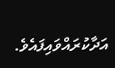އަދާކުރައްވައިފައެވެ.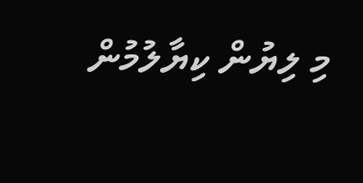މި ލިޔުން ކިޔާލުމުން